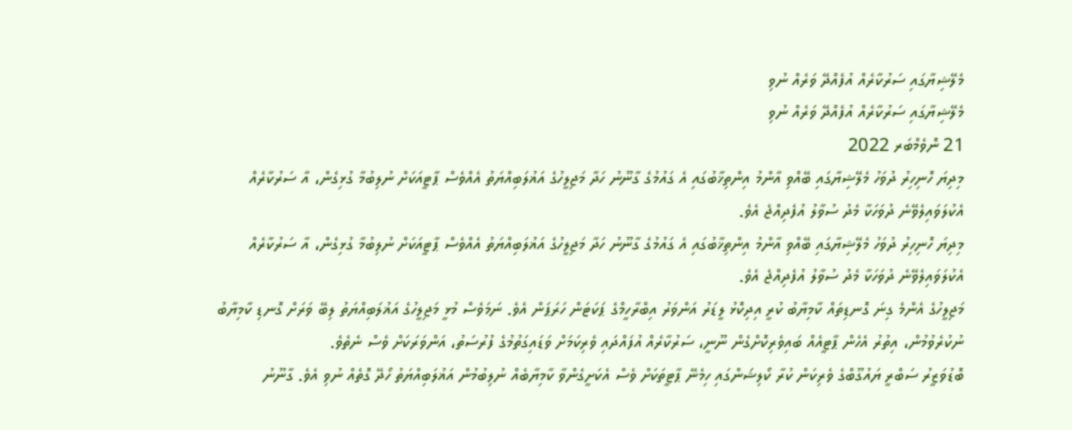މެލޭޝިޔާގައި ސަރުކާރެއް އުފެއްދޭ ވަރެއް ނުވި
މެލޭޝިޔާގައި ސަރުކާރެއް އުފެއްދޭ ވަރެއް ނުވި
21 ނޮވެމްބަރ 2022
މިދިޔަ ހޮނިހިރު ދުވަހު މެލޭޝިޔާގައި ބޭއްވި އާންމު އިންތިޚާބުގައި އެ ގައުމުގެ ގާނޫނު ހަދާ މަޖިލީހުގެ އަޣުލަބިއްޔަތު އެއްވެސް ޕާޓީއަކަށް ނުލިބުމާ ގުޅިގެން، އާ ސަރުކާރެއް އެކުލަވައިލެވޭނެ ދުވަހަކާ މެދު ސުވާލު އުފެދިއްޖެ އެވެ.
މިދިޔަ ހޮނިހިރު ދުވަހު މެލޭޝިޔާގައި ބޭއްވި އާންމު އިންތިޚާބުގައި އެ ގައުމުގެ ގާނޫނު ހަދާ މަޖިލީހުގެ އަޣުލަބިއްޔަތު އެއްވެސް ޕާޓީއަކަށް ނުލިބުމާ ގުޅިގެން، އާ ސަރުކާރެއް އެކުލަވައިލެވޭނެ ދުވަހަކާ މެދު ސުވާލު އުފެދިއްޖެ އެވެ.
މަޖިލީހުގެ އެންމެ ގިނަ ގޮނޑިތައް ކާމިޔާބު ކުރީ އިދިކޮޅު ލީޑަރު އަންވަރު އިބްރާހީމްގެ ޕަކަޓަން ހަރަޕަން އެވެ. ނަމަވެސް މުޅީ މަޖިލީހުގެ އަޣުލަބިއްޔަތު ލިބޭ ވަރަށް ގޮނޑި ކާމިޔާބު ނުކުރެވުމުން، އިތުރު އެހެން ޕާޓީއެއް ބައިވެރިކޮށްގެން ނޫނީ، ސަރުކާރެއް އުފައްދައި ވެރިކަމަށް ވަޑައިގަތުމުގެ ފުރުސަތު، އަންވަރަކަށް ވެސް ނެތެވެ.
ބޮޑުވަޒީރު ސަބްރީ ޔައުގޫބްގެ ވެރިކަން ކުރާ ކޯލިޝަންގައި ހިމެނޭ ޕާޓީތަކަށް ވެސް އެކަށީގެންވާ ކާމިޔާބެއް ނުލިބުމުން އަޣުލަބިއްޔަތު ހޯދޭ ގޮތެއް ނުވި އެވެ. ގާނޫނު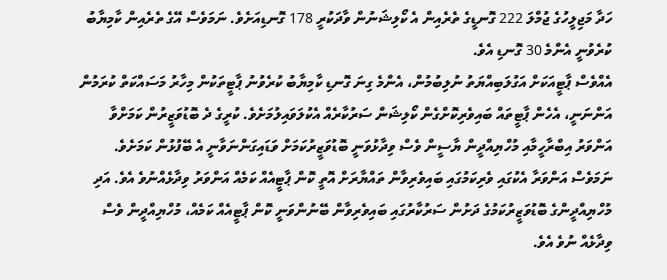ހަދާ މަޖިލީހުގެ ޖުމްލަ 222 ގޮނޑީގެ ތެރެއިން އެ ކޯލިޝަނުން ވާދަކުރީ 178 ގޮނޑިއަށެވެ. ނަމަވެސް އޭގެ ތެރެއިން ކާމިޔާބު ކުރެވުނީ އެންމެ 30 ގޮނޑި އެވެ.
އެއްވެސް ޕާޓީއަކަށް އަގުލަބިއްޔަތު ނުލިބުމުން، އެންމެ ގިނަ ގޮނޑި ކާމިޔާބު ކުރެވުނު ޕާޓީތަކުން މިހާރު މަސައްކަތް ކުރަމުން އަންނަނީ، އެހެން ޕާޓީތައް ބައިވެރިކޮށްގެން ކޯލިޝަން ސަރުކާރެއް އެކުލަވައިލުމަށެވެ. ކުރީގެ ދެ ބޮޑުވަޒީރުން ކަމަށްވާ އަންވަރު އިބްރާހީމާއި މުހްޔިއްދީން ޔާސީން ވެސް ވިދާޅުވަނީ ބޮޑުވަޒީރުކަމަށް ވަޑައިގަންނަވާނީ އެ ބޭފުޅުން ކަމަށެވެ.
ނަމަވެސް އަންވަރާ އެކުގައި ވެރިކަމުގައި ބައިވެރިވާން ތައްޔާރަށް އޮތީ ކޮން ޕާޓީއެއް ކަމެއް އަންވަރު ވިދާޅެއްނުވެ އެވެ. އަދި މުހްޔިއްދީންގެ ބޮޑުވަޒީރުކަމުގެ ދަށުން ސަރުކާރުގައި ބައިވެރިވާން ބޭނުންވަނީ ކޮން ޕާޓީއެއް ކަމެއް، މުހްޔިއްދީން ވެސް ވިދާޅެއް ނުވެ އެވެ.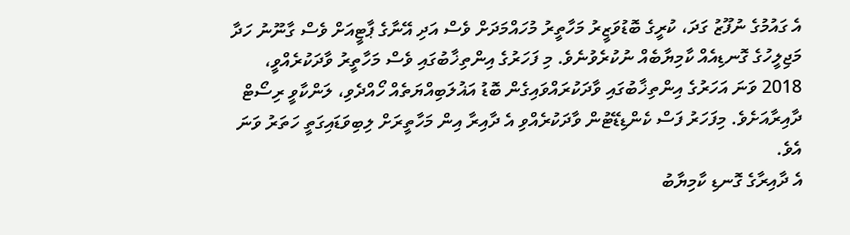އެ ގައުމުގެ ނުފޫޒު ގަދަ، ކުރީގެ ބޮޑުވަޒީރު މަހާތީރު މުހައްމަދަށް ވެސް އަދި އޭނާގެ ޕާޓީއަށް ވެސް ގާނޫނު ހަދާ މަޖިލީހުގެ ގޮނޑިއެއް ކާމިޔާބެއް ނުކުރެވުނެވެ. މި ފަހަރުގެ އިންތިޚާބުގައި ވެސް މަހާތީރު ވާދަކުރެއްވީ، 2018 ވަނަ އަހަރުގެ އިންތިޚާބުގައި ވާދަކުރައްވައިގެން ބޮޑު އަޣުލަބިއްޔަތެއް ހޯއްދެވި، ލަންކާވީ ރިސޯޓް ދާއިރާއަށެވެ. މިފަހަރު ފަސް ކެންޑިޑޭޓުން ވާދަކުރެއްވި އެ ދާއިރާ އިން މަހާތީރަށް ލިބިވަޑައިގަތީ ހަތަރު ވަނަ އެވެ.
އެ ދާއިރާގެ ގޮނޑި ކާމިޔާބު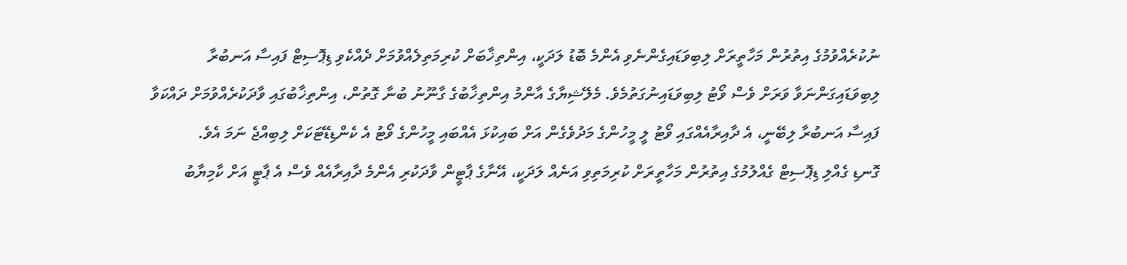ނުކުރެއްވުމުގެ އިތުރުން މަހާތީރަށް ލިބިވަޑައިގެންނެވި އެންމެ ބޮޑު ލަދަކީ، އިންތިޚާބަށް ކުރިމަތިލެއްވުމަށް ދެއްކެވި ޑިޕޮސިޓް ފައިސާ އަނބުރާ ލިބިވަޑައިގަންނަވާ ވަރަށް ވެސް ވޯޓު ލިބިވަޑައިނުގަތުމެވެ. މެލޭޝިޔާގެ އާންމު އިންތިޚާބުގެ ގާނޫނު ބުނާ ގޮތުން، އިންތިޚާބުގައި ވާދަކުރެއްވުމަށް ދައްކަވާ ފައިސާ އަނބުރާ ލިބޭނީ، އެ ދާއިރާއެއްގައި ވޯޓު ލީ މީހުންގެ މަދުވެގެން އަށް ބައިކުޅަ އެއްބައި މީހުންގެ ވޯޓު އެ ކެންޑިޑޭޓަކަށް ލިބިއްޖެ ނަމަ އެވެ.
ގޮނޑި ގެއްލި ޑިޕޮސިޓް ގެއްލުމުގެ އިތުރުން މަހާތީރަށް ކުރިމަތިވި އަނެއް ލަދަކީ، އޭނާގެ ޕާޓީން ވާދަކުރި އެންމެ ދާއިރާއެއް ވެސް އެ ޕާޓީ އަށް ކާމިޔާބު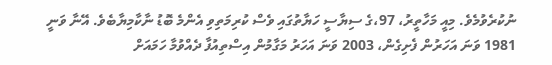ނުކުރެވުމެވެ. މިއީ މަހާތީރު، 97،ގެ ސިޔާސީ ހަޔާތުގައި ވެސް ކުރިމަތިވި އެންމެ ބޮޑު ނާކާމިޔާބެވެ. އޭނާ ވަނީ 1981 ވަނަ އަހަރުން ފެށިގެން، 2003 ވަނަ އަހަރު މަގާމުން އިސްތިއުފާ ދެއްވުމާ ހަމައަށް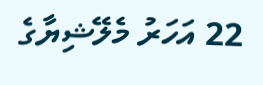22 އަހަރު މެލޭޝިޔާގެ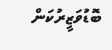ބޮޑުވަޒީރުކަން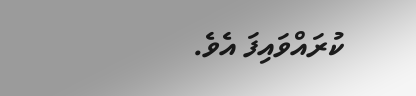ކުރައްވައިފަ އެވެ.